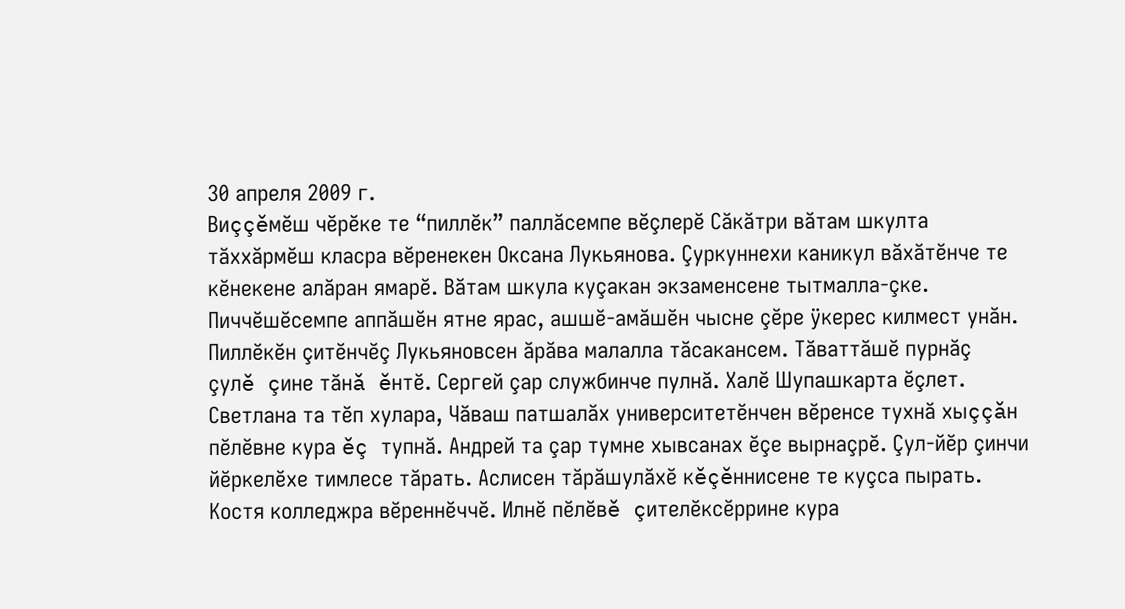30 апреля 2009 г.
Виççĕмĕш чĕрĕке те “пиллĕк” паллăсемпе вĕçлерĕ Сăкăтри вăтам шкулта тăххăрмĕш класра вĕренекен Оксана Лукьянова. Çуркуннехи каникул вăхăтĕнче те кĕнекене алăран ямарĕ. Вăтам шкула куçакан экзаменсене тытмалла-çке. Пиччĕшĕсемпе аппăшĕн ятне ярас, ашшĕ-амăшĕн чысне çĕре ÿкерес килмест унăн.
Пиллĕкĕн çитĕнчĕç Лукьяновсен ăрăва малалла тăсакансем. Тăваттăшĕ пурнăç çулĕ çине тăнă ĕнтĕ. Сергей çар службинче пулнă. Халĕ Шупашкарта ĕçлет. Светлана та тĕп хулара, Чăваш патшалăх университетĕнчен вĕренсе тухнă хыççăн пĕлĕвне кура ĕç тупнă. Андрей та çар тумне хывсанах ĕçе вырнаçрĕ. Çул-йĕр çинчи йĕркелĕхе тимлесе тăрать. Аслисен тăрăшулăхĕ кĕçĕннисене те куçса пырать. Костя колледжра вĕреннĕччĕ. Илнĕ пĕлĕвĕ çителĕксĕррине кура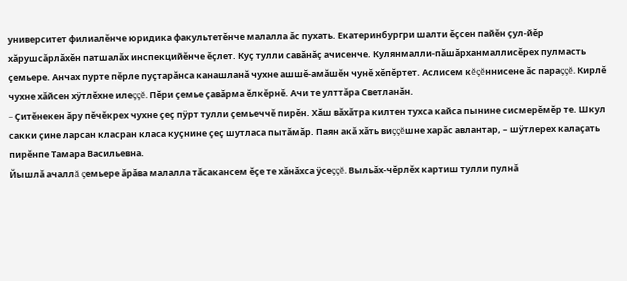университет филиалĕнче юридика факультетĕнче малалла ăс пухать. Екатеринбургри шалти ĕçсен пайĕн çул-йĕр хăрушсăрлăхĕн патшалăх инспекцийĕнче ĕçлет. Куç тулли савăнăç ачисенче. Кулянмалли-пăшăрханмаллисĕрех пулмасть çемьере. Анчах пурте пĕрле пуçтарăнса канашланă чухне ашшĕ-амăшĕн чунĕ хĕпĕртет. Аслисем кĕçĕннисене ăс параççĕ. Кирлĕ чухне хăйсен хÿтлĕхне илеççĕ. Пĕри çемье çавăрма ĕлкĕрнĕ. Ачи те улттăра Светланăн.
– Çитĕнекен ăру пĕчĕкрех чухне çеç пÿрт тулли çемьеччĕ пирĕн. Хăш вăхăтра килтен тухса кайса пынине сисмерĕмĕр те. Шкул сакки çине ларсан класран класа куçнине çеç шутласа пытăмăр. Паян акă хăть виççĕшне харăс авлантар, – шÿтлерех калаçать пирĕнпе Тамара Васильевна.
Йышлă ачаллă çемьере ăрăва малалла тăсакансем ĕçе те хăнăхса ÿсеççĕ. Выльăх-чĕрлĕх картиш тулли пулнă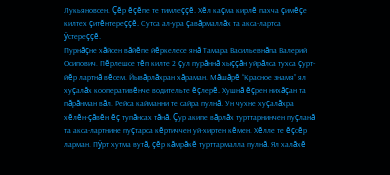Лукьяновсен. Çĕр ĕçĕпе те тимлеççĕ. Хĕл каçма кирлĕ пахча çимĕçе килтех çитĕнтереççĕ. Сутса ал-ура çавăрмаллăх та акса-лартса ÿстереççĕ.
Пурнăçне хăйсен вăйĕпе йĕркелесе янă Тамара Васильевнăпа Валерий Осипович. Пĕрлешсе тĕп килте 2 çул пурăннă хыççăн уйрăлса тухса çурт-йĕр лартнă вĕсем. Йывăрлăхран хăраман. Мăшăрĕ “Красное знамя” ял хуçалăх кооперативĕнче водительте ĕçлерĕ. Хушнă ĕçрен нихăçан та пăрăнман вăл. Рейса кайманни те сайра пулнă. Ун чухне хуçалăхра хĕлĕн-çăвĕн ĕç тупăнсах тăнă. Çур акипе вăрлăх турттарнинчен пуçланă та акса-лартнине пуçтарса кĕртиччен уй-хиртен кĕмен. Хĕлле те ĕçсĕр ларман. Пÿрт хутма вутă, çĕр кăмрăкĕ турттармалла пулнă. Ял халăхĕ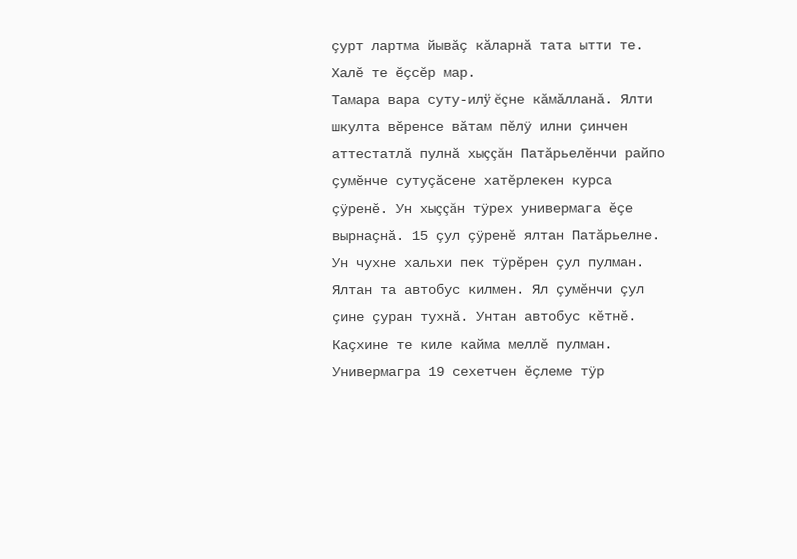çурт лартма йывăç кăларнă тата ытти те. Халĕ те ĕçсĕр мар.
Тамара вара суту-илÿ ĕçне кăмăлланă. Ялти шкулта вĕренсе вăтам пĕлÿ илни çинчен аттестатлă пулнă хыççăн Патăрьелĕнчи райпо çумĕнче сутуçăсене хатĕрлекен курса çÿренĕ. Ун хыççăн тÿрех универмага ĕçе вырнаçнă. 15 çул çÿренĕ ялтан Патăрьелне. Ун чухне хальхи пек тÿрĕрен çул пулман. Ялтан та автобус килмен. Ял çумĕнчи çул çине çуран тухнă. Унтан автобус кĕтнĕ. Каçхине те киле кайма меллĕ пулман. Универмагра 19 сехетчен ĕçлеме тÿр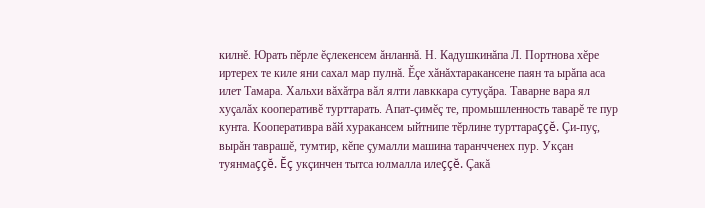килнĕ. Юрать пĕрле ĕçлекенсем ăнланнă. Н. Кадушкинăпа Л. Портнова хĕре иртерех те киле яни сахал мар пулнă. Ĕçе хăнăхтаракансене паян та ырăпа аса илет Тамара. Хальхи вăхăтра вăл ялти лавккара сутуçăра. Таварне вара ял хуçалăх кооперативĕ турттарать. Апат-çимĕç те, промышленность таварĕ те пур кунта. Кооперативра вăй хуракансем ыйтнипе тĕрлине турттараççĕ. Çи-пуç, вырăн таврашĕ, тумтир, кĕпе çумалли машина таранчченех пур. Укçан туянмаççĕ. Ĕç укçинчен тытса юлмалла илеççĕ. Çакă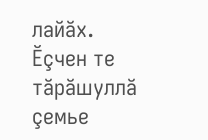лайăх.
Ĕçчен те тăрăшуллă çемье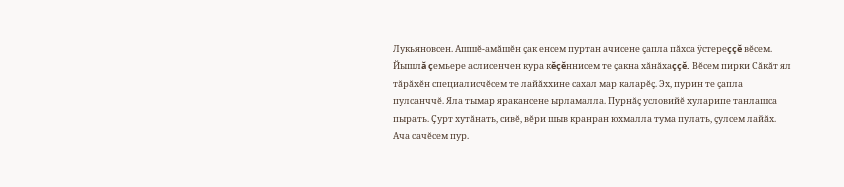Лукьяновсен. Ашшĕ-амăшĕн çак енсем пуртан ачисене çапла пăхса ÿстереççĕ вĕсем. Йышлă çемьере аслисенчен кура кĕçĕннисем те çакна хăнăхаççĕ. Вĕсем пирки Сăкăт ял тăрăхĕн специалисчĕсем те лайăххине сахал мар каларĕç. Эх, пурин те çапла пулсанччĕ. Яла тымар яракансене ырламалла. Пурнăç условийĕ хуларипе танлашса пырать. Çурт хутăнать, сивĕ, вĕри шыв кранран юхмалла тума пулать, çулсем лайăх. Ача сачĕсем пур.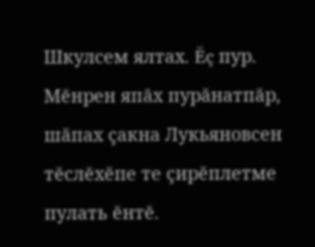Шкулсем ялтах. Ĕç пур. Мĕнрен япăх пурăнатпăр, шăпах çакна Лукьяновсен тĕслĕхĕпе те çирĕплетме пулать ĕнтĕ.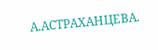А.АСТРАХАНЦЕВА.